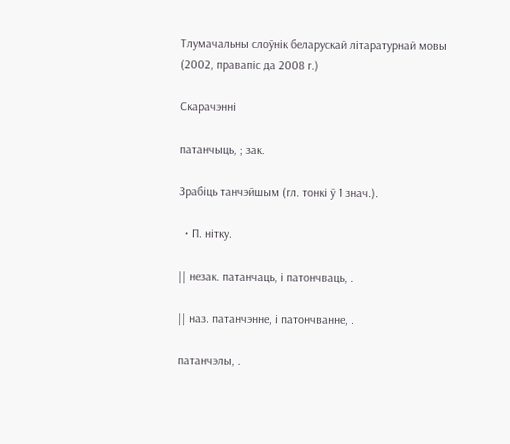Тлумачальны слоўнік беларускай літаратурнай мовы (2002, правапіс да 2008 г.)

Скарачэнні

патанчыць, ; зак.

Зрабіць танчэйшым (гл. тонкі ў 1 знач.).

  • П. нітку.

|| незак. патанчаць, і патончваць, .

|| наз. патанчэнне, і патончванне, .

патанчэлы, .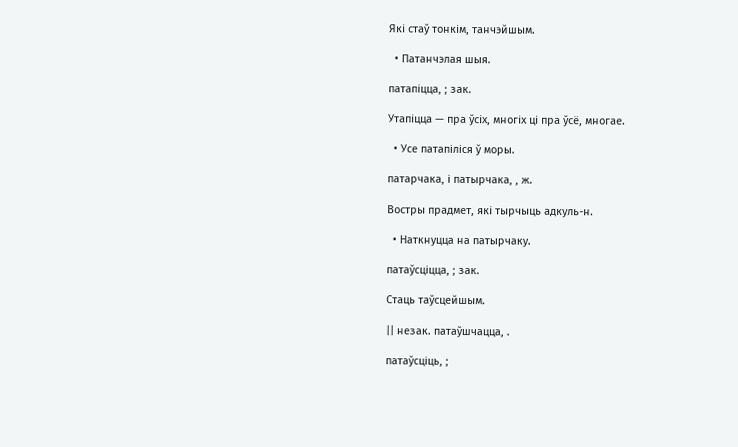Які стаў тонкім, танчэйшым.

  • Патанчэлая шыя.

патапіцца, ; зак.

Утапіцца — пра ўсіх, многіх ці пра ўсё, многае.

  • Усе патапіліся ў моры.

патарчака, і патырчака, , ж.

Востры прадмет, які тырчыць адкуль-н.

  • Наткнуцца на патырчаку.

патаўсціцца, ; зак.

Стаць таўсцейшым.

|| незак. патаўшчацца, .

патаўсціць, ;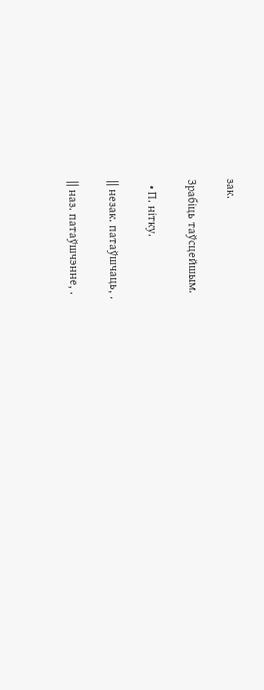зак.

Зрабіць таўсцейшым.

  • П. нітку.

|| незак. патаўшчаць, .

|| наз. патаўшчэнне, .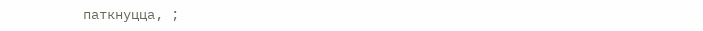паткнуцца, ;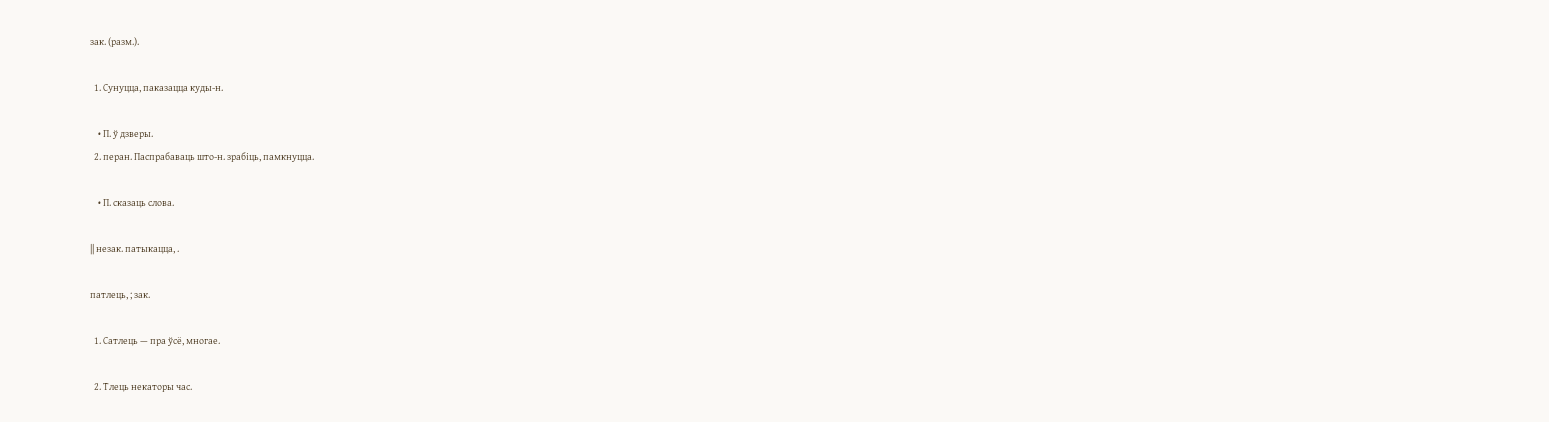зак. (разм.).

  1. Сунуцца, паказацца куды-н.

    • П. ў дзверы.
  2. перан. Паспрабаваць што-н. зрабіць, памкнуцца.

    • П. сказаць слова.

|| незак. патыкацца, .

патлець, ; зак.

  1. Сатлець — пра ўсё, многае.

  2. Тлець некаторы час.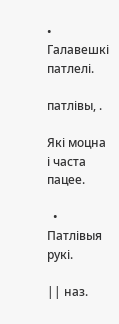• Галавешкі патлелі.

патлівы, .

Які моцна і часта пацее.

  • Патлівыя рукі.

|| наз.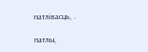патлівасць, .

патлы,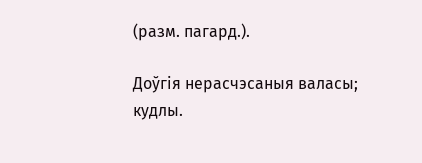(разм. пагард.).

Доўгія нерасчэсаныя валасы; кудлы.